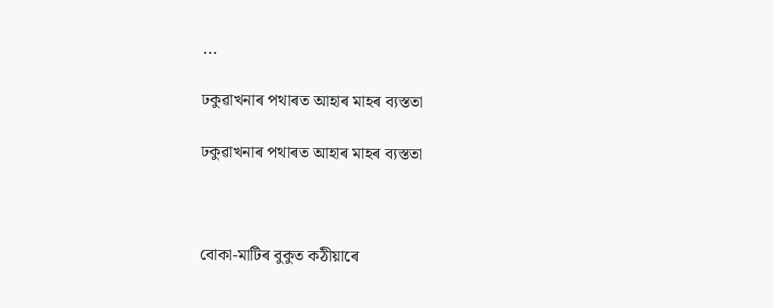...

ঢকুৱাখনাৰ পথাৰত আহাৰ মাহৰ ব্যস্ততা

ঢকুৱাখনাৰ পথাৰত আহাৰ মাহৰ ব্যস্ততা



বোকা-মাটিৰ বুকুত কঠীয়াৰে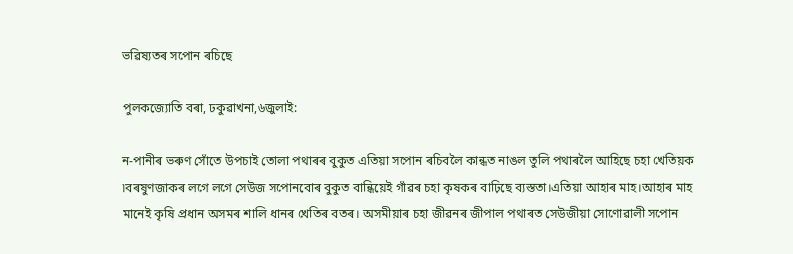ভৱিষ্যতৰ সপোন ৰচিছে

পুলকজ্যোতি বৰা, ঢকুৱাখনা,৬জুলাই:

ন-পানীৰ ভৰুণ সোঁতে উপচাই তোলা পথাৰৰ বুকুত এতিয়া সপোন ৰচিবলৈ কান্ধত নাঙল তুলি পথাৰলৈ আহিছে চহা খেতিয়ক ৷বৰষুণজাকৰ লগে লগে সেউজ সপোনবোৰ বুকুত বান্ধিয়েই গাঁৱৰ চহা কৃষকৰ বাঢ়িছে ব্যস্ততা।এতিয়া আহাৰ মাহ।আহাৰ মাহ মানেই কৃষি প্ৰধান অসমৰ শালি ধানৰ খেতিৰ বতৰ। অসমীয়াৰ চহা জীৱনৰ জীপাল পথাৰত সেউজীয়া সোণোৱালী সপোন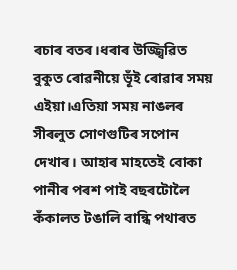ৰচাৰ বতৰ।ধৰাৰ উজ্জ্বিৱিত বুকুত ৰোৱনীয়ে ভূঁই ৰোৱাৰ সময় এইয়া।এতিয়া সময় নাঙলৰ সীৰলুত সোণগুটিৰ সপোন দেখাৰ। আহাৰ মাহতেই বোকা পানীৰ পৰশ পাই বছৰটোলৈ কঁকালত টঙালি বান্ধি পথাৰত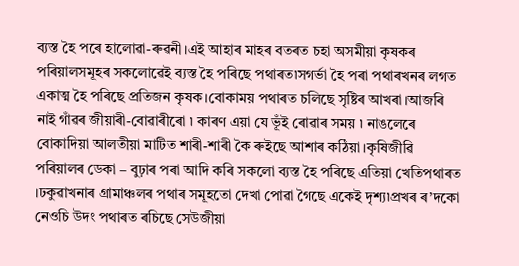ব্যস্ত হৈ পৰে হালোৱা-ৰুৱনী।এই আহাৰ মাহৰ বতৰত চহা অসমীয়া কৃষকৰ পৰিয়ালসমূহৰ সকলোৱেই ব্যস্ত হৈ পৰিছে পথাৰত৷সগৰ্ভা হৈ পৰা পথাৰখনৰ লগত একাত্ম হৈ পৰিছে প্ৰতিজন কৃষক।বোকাময় পথাৰত চলিছে সৃষ্টিৰ আখৰা।আজৰি নাই গাঁৱৰ জীয়াৰী-বোৱাৰীৰো ৷ কাৰণ এয়া যে ভূঁই ৰোৱাৰ সময় ৷ নাঙলেৰে বোকাদিয়া আলতীয়া মাটিত শাৰী-শাৰী কৈ ৰুইছে আশাৰ কঠিয়া।কৃষিজীৱি পৰিয়ালৰ ডেকা – বুঢ়াৰ পৰা আদি কৰি সকলো ব্যস্ত হৈ পৰিছে এতিয়া খেতিপথাৰত ।ঢকুৱাখনাৰ গ্ৰামাঞ্চলৰ পথাৰ সমূহতো দেখা পোৱা গৈছে একেই দৃশ্য৷প্ৰখৰ ৰ’দকো নেওচি উদং পথাৰত ৰচিছে সেউজীয়া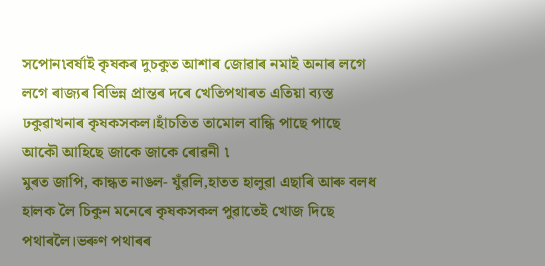সপোন৷বৰ্ষাই কৃষকৰ দুচকুত আশাৰ জোৱাৰ নমাই অনাৰ লগে লগে ৰাজ্যৰ বিভিন্ন প্ৰান্তৰ দৰে খেতিপথাৰত এতিয়া ব্যস্ত ঢকুৱাখনাৰ কৃষকসকল।হাঁচতিত তামোল বান্ধি পাছে পাছে আকৌ আহিছে জাকে জাকে ৰোৱনী ৷
মুৰত জাপি, কান্ধত নাঙল- যুঁৱলি,হাতত হালুৱা এছাৰি আৰু বলধ হালক লৈ চিকুন মনেৰে কৃষকসকল পুৱাতেই খোজ দিছে পথাৰলৈ।ভৰুণ পথাৰৰ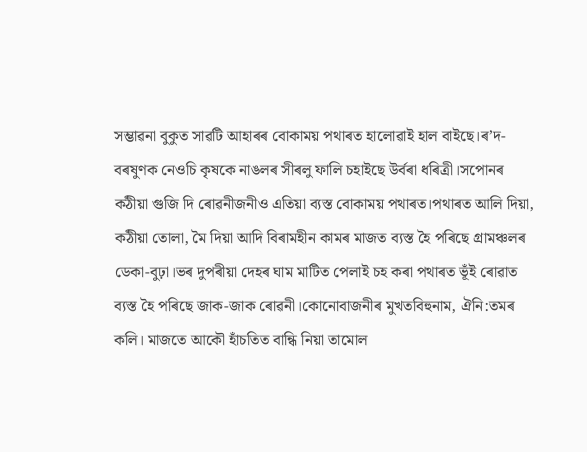সম্ভাৱনা বুকুত সাৱটি আহাৰৰ বোকাময় পথাৰত হালোৱাই হাল বাইছে।ৰ’দ- বৰষুণক নেওচি কৃষকে নাঙলৰ সীৰলু ফালি চহাইছে উৰ্বৰা ধৰিত্ৰী।সপোনৰ কঠীয়া গুজি দি ৰোৱনীজনীও এতিয়া ব্যস্ত বোকাময় পথাৰত।পথাৰত আলি দিয়া, কঠীয়া তোলা, মৈ দিয়া আদি বিৰামহীন কামৰ মাজত ব্যস্ত হৈ পৰিছে গ্ৰামঞ্চলৰ ডেকা-বুঢ়া।ভৰ দুপৰীয়া দেহৰ ঘাম মাটিত পেলাই চহ কৰা পথাৰত ভূঁই ৰোৱাত ব্যস্ত হৈ পৰিছে জাক-জাক ৰোৱনী।কোনোবাজনীৰ মুখতবিহুনাম, ঐনি:তমৰ কলি। মাজতে আকৌ হাঁচতিত বান্ধি নিয়া তামোল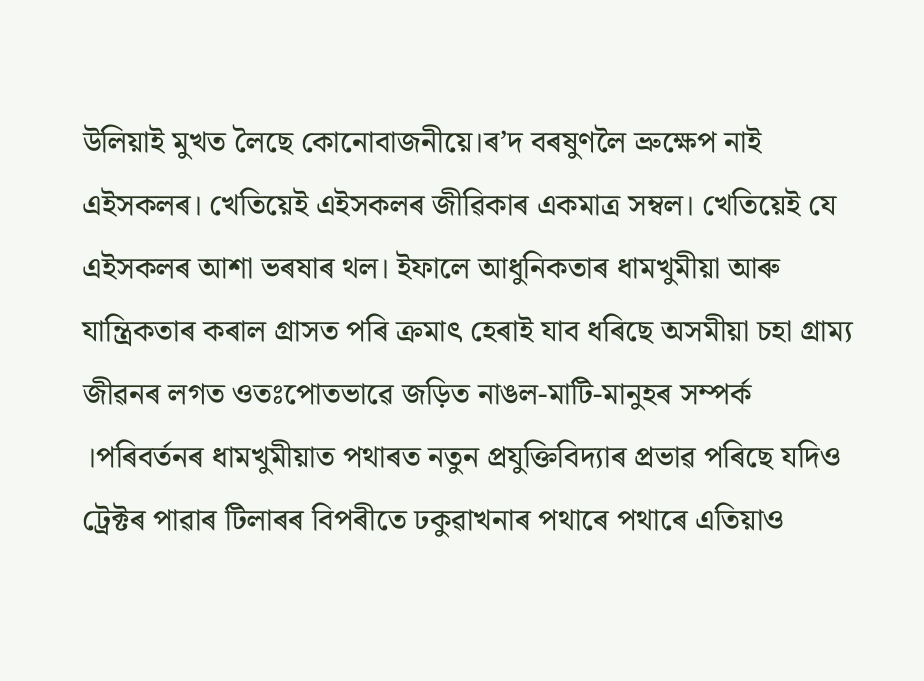উলিয়াই মুখত লৈছে কোনোবাজনীয়ে।ৰ’দ বৰষুণলৈ ভ্ৰুক্ষেপ নাই এইসকলৰ। খেতিয়েই এইসকলৰ জীৱিকাৰ একমাত্ৰ সম্বল। খেতিয়েই যে এইসকলৰ আশা ভৰষাৰ থল। ইফালে আধুনিকতাৰ ধামখুমীয়া আৰু যান্ত্ৰিকতাৰ কৰাল গ্ৰাসত পৰি ক্ৰমাৎ হেৰাই যাব ধৰিছে অসমীয়া চহা গ্ৰাম্য জীৱনৰ লগত ওতঃপোতভাৱে জড়িত নাঙল-মাটি-মানুহৰ সম্পৰ্ক ।পৰিবৰ্তনৰ ধামখুমীয়াত পথাৰত নতুন প্ৰযুক্তিবিদ্যাৰ প্ৰভাৱ পৰিছে যদিও ট্ৰেক্টৰ পাৱাৰ টিলাৰৰ বিপৰীতে ঢকুৱাখনাৰ পথাৰে পথাৰে এতিয়াও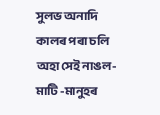সুলভ অনাদি কালৰ পৰা চলি অহা সেই নাঙল-মাটি -মানুহৰ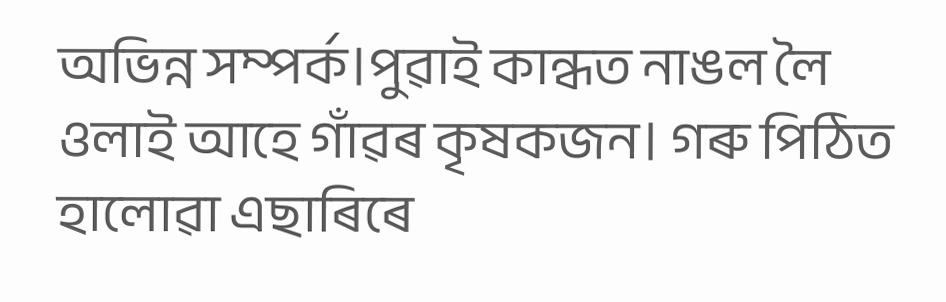অভিন্ন সম্পৰ্ক।পুৱাই কান্ধত নাঙল লৈ ওলাই আহে গাঁৱৰ কৃষকজন। গৰু পিঠিত হালোৱা এছাৰিৰে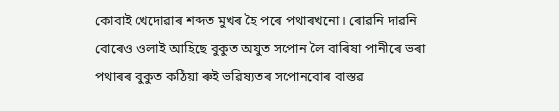কোবাই খেদোৱাৰ শব্দত মুখৰ হৈ পৰে পথাৰখনো। ৰোৱনি দাৱনি বোৰেও ওলাই আহিছে বুকুত অযুত সপোন লৈ বাৰিষা পানীৰে ভৰা পথাৰৰ বুকুত কঠিয়া ৰুই ভৱিষ্যতৰ সপোনবোৰ বাস্তৱ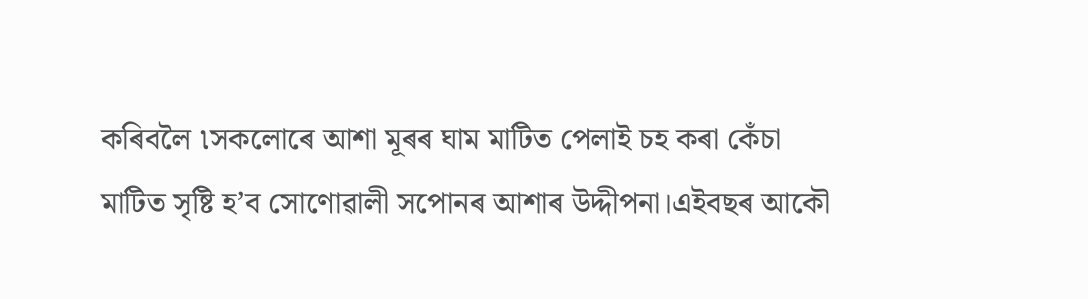কৰিবলৈ ৷সকলোৰে আশা মূৰৰ ঘাম মাটিত পেলাই চহ কৰা কেঁচা মাটিত সৃষ্টি হ’ব সোণোৱালী সপোনৰ আশাৰ উদ্দীপনা।এইবছৰ আকৌ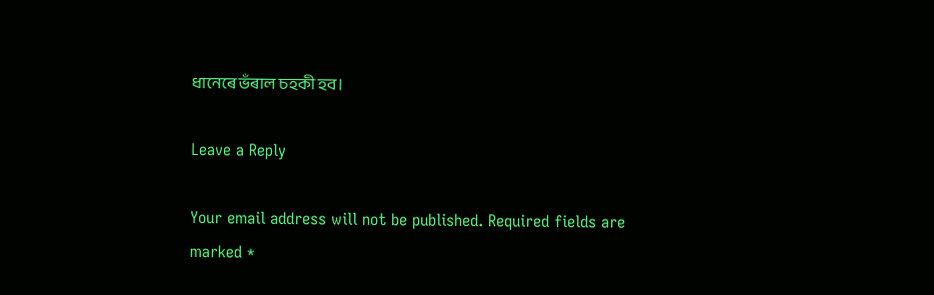ধানেৰে ভঁৰাল চহকী হব।

Leave a Reply

Your email address will not be published. Required fields are marked *